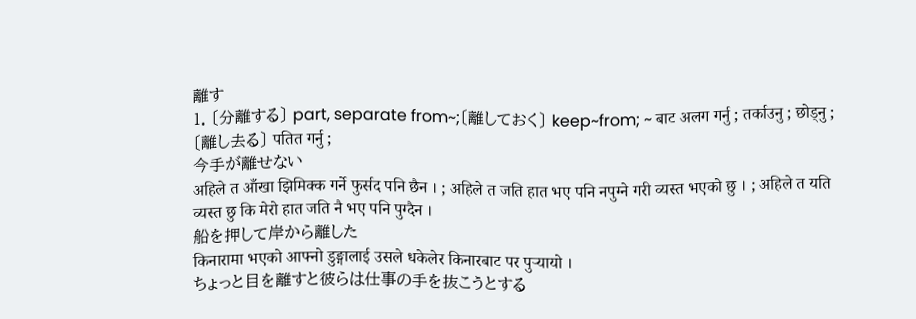離す
1. 〔分離する〕 part, separate from~;〔離しておく〕 keep~from; ~ बाट अलग गर्नु ; तर्काउनु ; छोड्नु ;〔離し去る〕 पतित गर्नु ;
今手が離せない
अहिले त आँखा झिमिक्क गर्ने फुर्सद पनि छैन । ; अहिले त जति हात भए पनि नपुग्ने गरी व्यस्त भएको छु । ; अहिले त यति व्यस्त छु कि मेरो हात जति नै भए पनि पुग्दैन ।
船を押して岸から離した
किनारामा भएको आफ्नो डुङ्गालाई उसले धकेलेर किनारबाट पर पुऱ्यायो ।
ちょっと目を離すと彼らは仕事の手を抜こうとする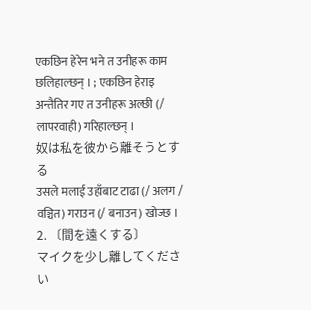एकछिन हेरेन भने त उनीहरू काम छलिहाल्छन् । ; एकछिन हेराइ अन्तैतिर गए त उनीहरू अल्छी (/ लापरवाही) गरिहाल्छन् ।
奴は私を彼から離そうとする
उसले मलाई उहाँबाट टाढा (/ अलग / वञ्चित) गराउन (/ बनाउन) खोज्छ ।
2. 〔間を遠くする〕
マイクを少し離してください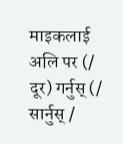माइकलाई अलि पर (/ दूर) गर्नुस् (/ सार्नुस् /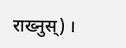राख्नुस्) ।